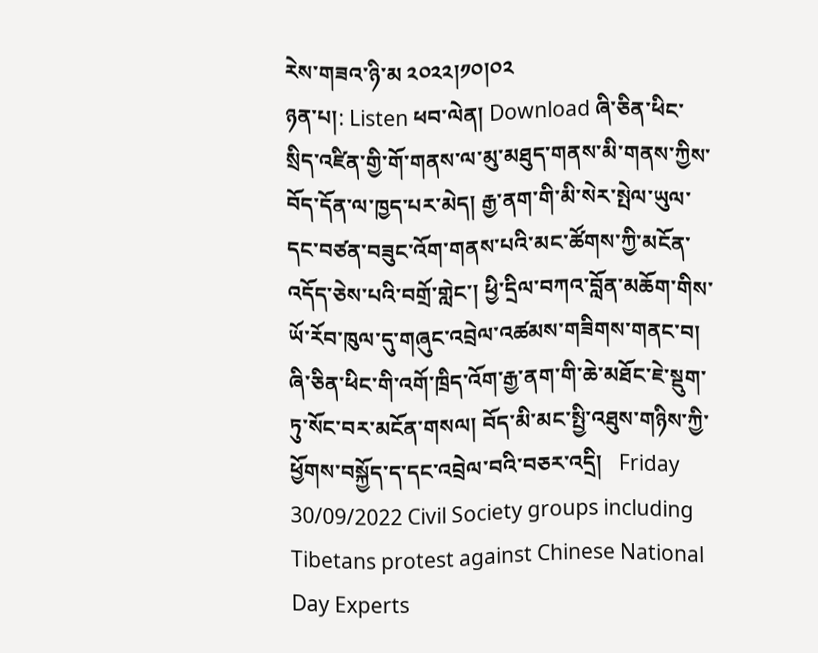རེས་གཟའ་ཉི་མ ༢༠༢༢།༡༠།༠༢
ཉན་པ།: Listen ཕབ་ལེན། Download ཞི་ཅིན་ཕིང་སྲིད་འཛིན་གྱི་གོ་གནས་ལ་མུ་མཐུད་གནས་མི་གནས་ཀྱིས་བོད་དོན་ལ་ཁྱད་པར་མེད། རྒྱ་ནག་གི་མི་སེར་སྤེལ་ཡུལ་དང་བཙན་བཟུང་འོག་གནས་པའི་མང་ཚོགས་ཀྱི་མངོན་འདོད་ཅེས་པའི་བགྲོ་གླེང་། ཕྱི་དྲིལ་བཀའ་བློན་མཆོག་གིས་ཡོ་རོབ་ཁུལ་དུ་གཞུང་འབྲེལ་འཚམས་གཟིགས་གནང་བ། ཞི་ཅིན་ཕིང་གི་འགོ་ཁྲིད་འོག་རྒྱ་ནག་གི་ཆེ་མཐོང་ཇེ་སྡུག་ཏུ་སོང་བར་མངོན་གསལ། བོད་མི་མང་སྤྱི་འཐུས་གཉིས་ཀྱི་ཕྱོགས་བསྐྱོད་ད་དང་འབྲེལ་བའི་བཅར་འདྲི།   Friday 30/09/2022 Civil Society groups including Tibetans protest against Chinese National Day Experts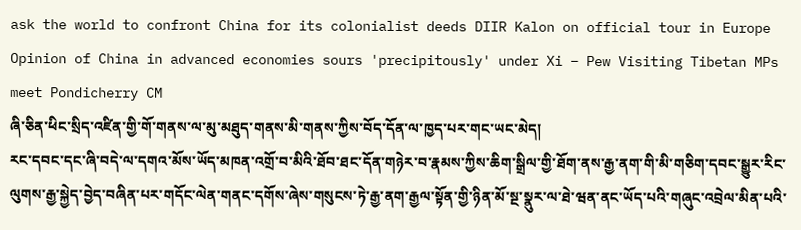ask the world to confront China for its colonialist deeds DIIR Kalon on official tour in Europe Opinion of China in advanced economies sours 'precipitously' under Xi – Pew Visiting Tibetan MPs meet Pondicherry CM
ཞི་ཅིན་ཕིང་སྲིད་འཛིན་གྱི་གོ་གནས་ལ་མུ་མཐུད་གནས་མི་གནས་ཀྱིས་བོད་དོན་ལ་ཁྱད་པར་གང་ཡང་མེད།
རང་དབང་དང་ཞི་བདེ་ལ་དགའ་མོས་ཡོད་མཁན་འགྲོ་བ་མིའི་ཐོབ་ཐང་དོན་གཉེར་བ་རྣམས་ཀྱིས་ཆིག་སྒྲིལ་གྱི་ཐོག་ནས་རྒྱ་ནག་གི་མི་གཅིག་དབང་སྒྱུར་རིང་ལུགས་རྒྱ་སྐྱེད་བྱེད་བཞིན་པར་གདོང་ལེན་གནང་དགོས་ཞེས་གསུངས་ཏེ་རྒྱ་ནག་རྒྱལ་སྟོན་གྱི་ཉིན་མོ་སྔ་སྣུར་ལ་ཐེ་ཝན་ནང་ཡོད་པའི་གཞུང་འབྲེལ་མིན་པའི་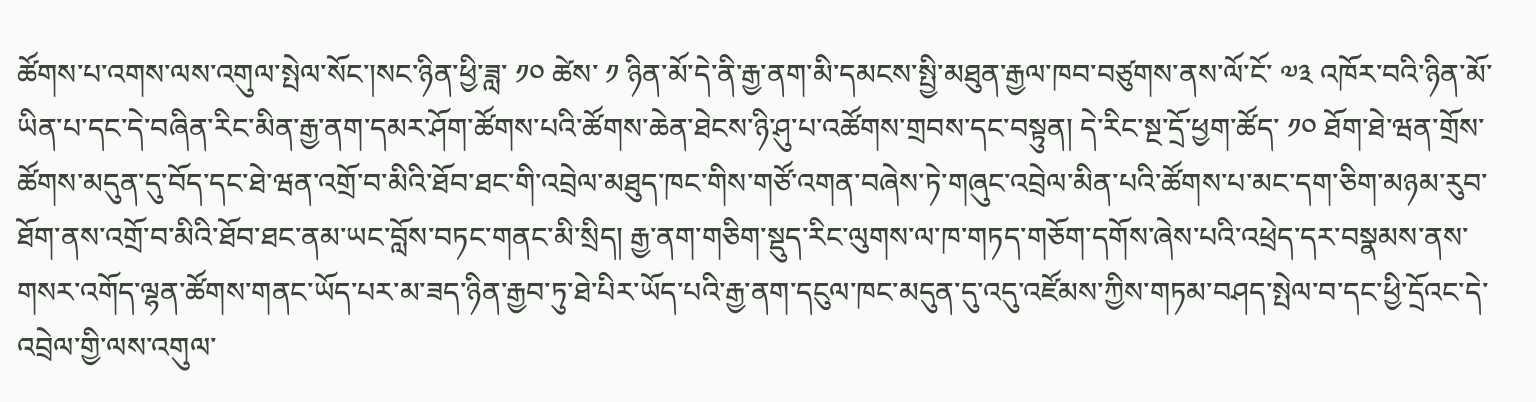ཚོགས་པ་འགས་ལས་འགུལ་སྤེལ་སོང་།སང་ཉིན་ཕྱི་ཟླ་ ༡༠ ཚེས་ ༡ ཉིན་མོ་དེ་ནི་རྒྱ་ནག་མི་དམངས་སྤྱི་མཐུན་རྒྱལ་ཁབ་བཙུགས་ནས་ལོ་ངོ་ ༧༣ འཁོར་བའི་ཉིན་མོ་ཡིན་པ་དང་དེ་བཞིན་རིང་མིན་རྒྱ་ནག་དམར་ཤོག་ཚོགས་པའི་ཚོགས་ཆེན་ཐེངས་ཉི་ཤུ་པ་འཚོགས་གྲབས་དང་བསྟུན། དེ་རིང་སྔ་དྲོ་ཕྱག་ཚོད་ ༡༠ ཐོག་ཐེ་ཝན་གྲོས་ཚོགས་མདུན་དུ་བོད་དང་ཐེ་ཝན་འགྲོ་བ་མིའི་ཐོབ་ཐང་གི་འབྲེལ་མཐུད་ཁང་གིས་གཙོ་འགན་བཞེས་ཏེ་གཞུང་འབྲེལ་མིན་པའི་ཚོགས་པ་མང་དག་ཅིག་མཉམ་རུབ་ཐོག་ནས་འགྲོ་བ་མིའི་ཐོབ་ཐང་ནམ་ཡང་བློས་བཏང་གནང་མི་སྲིད། རྒྱ་ནག་གཅིག་སྡུད་རིང་ལུགས་ལ་ཁ་གཏད་གཅོག་དགོས་ཞེས་པའི་འཕྲེད་དར་བསྣམས་ནས་གསར་འགོད་ལྷན་ཚོགས་གནང་ཡོད་པར་མ་ཟད་ཉིན་རྒྱབ་ཏུ་ཐེ་པིར་ཡོད་པའི་རྒྱ་ནག་དངུལ་ཁང་མདུན་དུ་འདུ་འཛོམས་ཀྱིས་གཏམ་བཤད་སྤེལ་བ་དང་ཕྱི་དྲོའང་དེ་འབྲེལ་གྱི་ལས་འགུལ་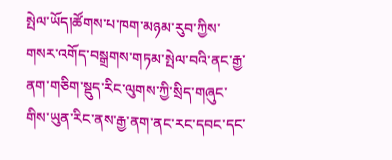སྤེལ་ཡོད།ཚོགས་པ་ཁག་མཉམ་རུབ་ཀྱིས་གསར་འགོད་བསྒྲགས་གཏམ་སྤེལ་བའི་ནང་རྒྱ་ནག་གཅིག་སྡུད་རིང་ལུགས་ཀྱི་སྲིད་གཞུང་གིས་ཡུན་རིང་ནས་རྒྱ་ནག་ནང་རང་དབང་དང་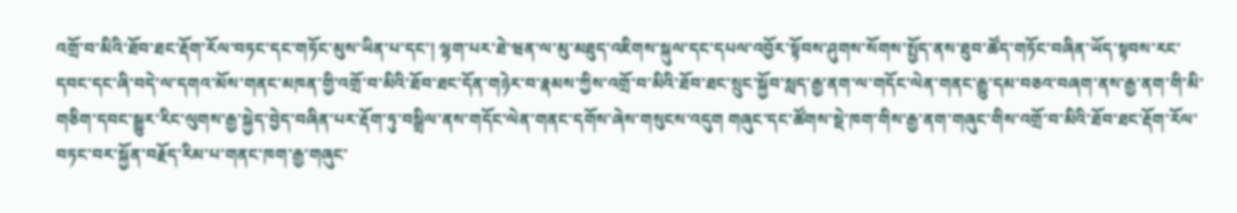འགྲོ་བ་མིའི་ཐོབ་ཐང་རྡོག་རོལ་བཏང་དང་གཏོང་མུས་ཡིན་པ་དང་། ལྷག་པར་ཐེ་ཝན་ལ་མུ་མཐུད་འཇིགས་སྐུལ་དང་དཔལ་འབྱོར་སྟོབས་ཤུགས་སོགས་སྤྱོད་ནས་ཐུབ་ཚོད་གཏོང་བཞིན་ཡོད་སྟབས་རང་དབང་དང་ཞི་བདེ་ལ་དགའ་མོས་གནང་མཁན་གྱི་འགྲོ་བ་མིའི་ཐོབ་ཐང་དོན་གཉེར་བ་རྣམས་ཀྱིས་འགྲོ་བ་མིའི་ཐོབ་ཐང་སྲུང་སྐྱོབ་སླད་རྒྱ་ནག་ལ་གདོང་ལེན་གནང་རྒྱུ་དམ་བཅའ་བཞག་ནས་རྒྱ་ནག་གི་མི་གཅིག་དབང་སྒྱུར་རིང་ལུགས་རྒྱ་སྐྱེད་བྱེད་བཞིན་པར་རྡོག་ཏུ་བསྒྲིལ་ནས་གདོང་ལེན་གནང་དགོས་ཞེས་གསུངས་འདུག གཞུང་དང་ཚོགས་སྡེ་ཁག་གིས་རྒྱ་ནག་གཞུང་གིས་འགྲོ་བ་མིའི་ཐོབ་ཐང་རྡོག་རོལ་བཏང་བར་སྐྱོན་བརྗོད་རིམ་པ་གནང་ཁག་རྒྱ་གཞུང་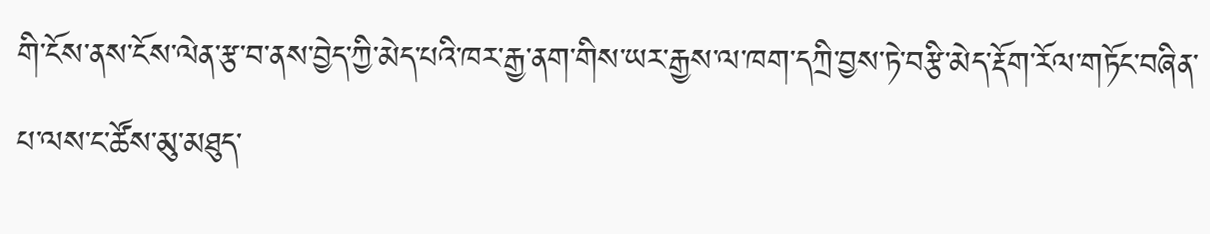གི་ངོས་ནས་ངོས་ལེན་རྩ་བ་ནས་བྱེད་ཀྱི་མེད་པའི་ཁར་རྒྱ་ནག་གིས་ཡར་རྒྱས་ལ་ཁག་དཀྲི་བྱས་ཏེ་བརྩི་མེད་རྡོག་རོལ་གཏོང་བཞིན་པ་ལས་ང་ཚོས་མུ་མཐུད་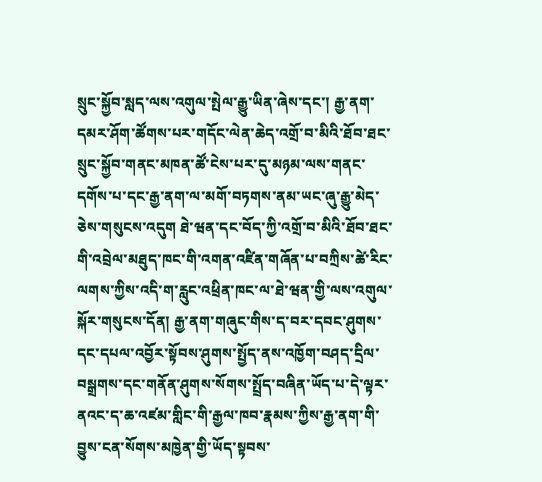སྲུང་སྐྱོབ་སླད་ལས་འགུལ་སྤེལ་རྒྱུ་ཡིན་ཞེས་དང་། རྒྱ་ནག་དམར་ཤོག་ཚོགས་པར་གདོང་ལེན་ཆེད་འགྲོ་བ་མིའི་ཐོབ་ཐང་སྲུང་སྐྱོབ་གནང་མཁན་ཚོ་ངེས་པར་དུ་མཉམ་ལས་གནང་དགོས་པ་དང་རྒྱ་ནག་ལ་མགོ་བཏགས་ནམ་ཡང་ཞུ་རྒྱུ་མེད་ཅེས་གསུངས་འདུག ཐེ་ཝན་དང་བོད་ཀྱི་འགྲོ་བ་མིའི་ཐོབ་ཐང་གི་འབྲེལ་མཐུད་ཁང་གི་འགན་འཛིན་གཞོན་པ་བཀྲིས་ཚེ་རིང་ལགས་ཀྱིས་འདི་ག་རླུང་འཕྲིན་ཁང་ལ་ཐེ་ཝན་གྱི་ལས་འགུལ་སྐོར་གསུངས་དོན། རྒྱ་ནག་གཞུང་གིས་ད་བར་དབང་ཤུགས་དང་དཔལ་འབྱོར་སྟོབས་ཤུགས་སྤྱོད་ནས་འཁྱོག་བཤད་དྲིལ་བསྒྲགས་དང་གནོན་ཤུགས་སོགས་སྤྲོད་བཞིན་ཡོད་པ་དེ་ལྟར་ནའང་ད་ཆ་འཛམ་གླིང་གི་རྒྱལ་ཁབ་རྣམས་ཀྱིས་རྒྱ་ནག་གི་བྱུས་ངན་སོགས་མཁྱེན་གྱི་ཡོད་སྟབས་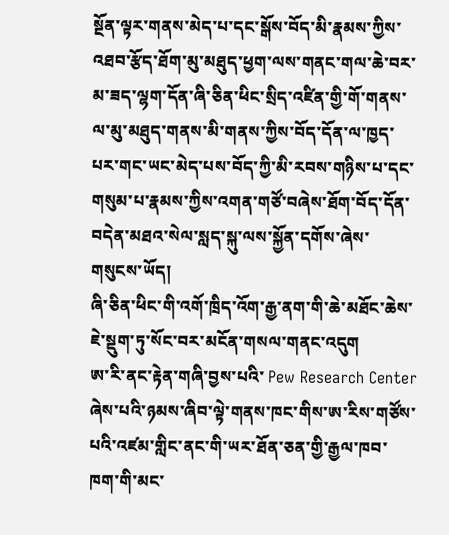སྔོན་ལྟར་གནས་མེད་པ་དང་སྒོས་བོད་མི་རྣམས་ཀྱིས་འཐབ་རྩོད་ཐོག་མུ་མཐུད་ཕྱག་ལས་གནང་གལ་ཆེ་བར་མ་ཟད་ལྷག་དོན་ཞི་ཅིན་ཕིང་སྲིད་འཛིན་གྱི་གོ་གནས་ལ་མུ་མཐུད་གནས་མི་གནས་ཀྱིས་བོད་དོན་ལ་ཁྱད་པར་གང་ཡང་མེད་པས་བོད་ཀྱི་མི་རབས་གཉིས་པ་དང་གསུམ་པ་རྣམས་ཀྱིས་འགན་གཙོ་བཞེས་ཐོག་བོད་དོན་བདེན་མཐའ་སེལ་སླད་སྐུ་ལས་སྐྱོན་དགོས་ཞེས་གསུངས་ཡོད།
ཞི་ཅིན་ཕིང་གི་འགོ་ཁྲིད་འོག་རྒྱ་ནག་གི་ཆེ་མཐོང་ཆེས་ཇེ་སྡུག་ཏུ་སོང་བར་མངོན་གསལ་གནང་འདུག
ཨ་རི་ནང་རྟེན་གཞི་བྱས་པའི་ Pew Research Center ཞེས་པའི་ཉམས་ཞིབ་ལྟེ་གནས་ཁང་གིས་ཨ་རིས་གཙོས་པའི་འཛམ་གླིང་ནང་གི་ཡར་ཐོན་ཅན་གྱི་རྒྱལ་ཁབ་ཁག་གི་མང་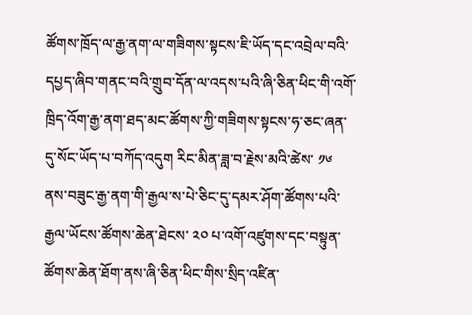ཚོགས་ཁྲོད་ལ་རྒྱ་ནག་ལ་གཟིགས་སྟངས་ཇི་ཡོད་དང་འབྲེལ་བའི་དཔྱད་ཞིབ་གནང་བའི་གྲུབ་དོན་ལ་འདས་པའི་ཞི་ཅིན་ཕིང་གི་འགོ་ཁྲིད་འོག་རྒྱ་ནག་ཐད་མང་ཚོགས་ཀྱི་གཟིགས་སྟངས་ཧ་ཅང་ཞན་དུ་སོང་ཡོད་པ་བཀོད་འདུག རིང་མིན་ཟླ་བ་རྗེས་མའི་ཚེས་ ༡༦ ནས་བཟུང་རྒྱ་ནག་གི་རྒྱལ་ས་པེ་ཅིང་དུ་དམར་ཤོག་ཚོགས་པའི་རྒྱལ་ཡོངས་ཚོགས་ཆེན་ཐེངས་ ༢༠ པ་འགོ་འཛུགས་དང་བསྟུན་ཚོགས་ཆེན་ཐོག་ནས་ཞི་ཅིན་ཕིང་གིས་སྲིད་འཛིན་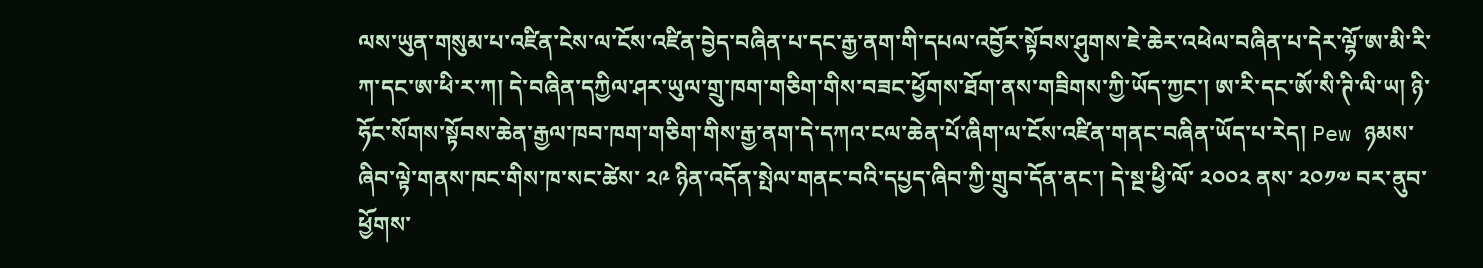ལས་ཡུན་གསུམ་པ་འཛིན་ངེས་ལ་ངོས་འཛིན་བྱེད་བཞིན་པ་དང་རྒྱ་ནག་གི་དཔལ་འབྱོར་སྟོབས་ཤུགས་ཇེ་ཆེར་འཕེལ་བཞིན་པ་དེར་ལྷོ་ཨ་མི་རི་ཀ་དང་ཨ་ཕི་ར་ཀ། དེ་བཞིན་དཀྱིལ་ཤར་ཡུལ་གྲུ་ཁག་གཅིག་གིས་བཟང་ཕྱོགས་ཐོག་ནས་གཟིགས་ཀྱི་ཡོད་ཀྱང་། ཨ་རི་དང་ཨོ་སི་ཊི་ལི་ཡ། ཉི་ཧོང་སོགས་སྟོབས་ཆེན་རྒྱལ་ཁབ་ཁག་གཅིག་གིས་རྒྱ་ནག་དེ་དཀའ་ངལ་ཆེན་པོ་ཞིག་ལ་ངོས་འཛིན་གནང་བཞིན་ཡོད་པ་རེད། Pew ཉམས་ཞིབ་ལྟེ་གནས་ཁང་གིས་ཁ་སང་ཚེས་ ༢༩ ཉིན་འདོན་སྤེལ་གནང་བའི་དཔྱད་ཞིབ་ཀྱི་གྲུབ་དོན་ནང་། དེ་སྔ་ཕྱི་ལོ་ ༢༠༠༢ ནས་ ༢༠༡༧ བར་ནུབ་ཕྱོགས་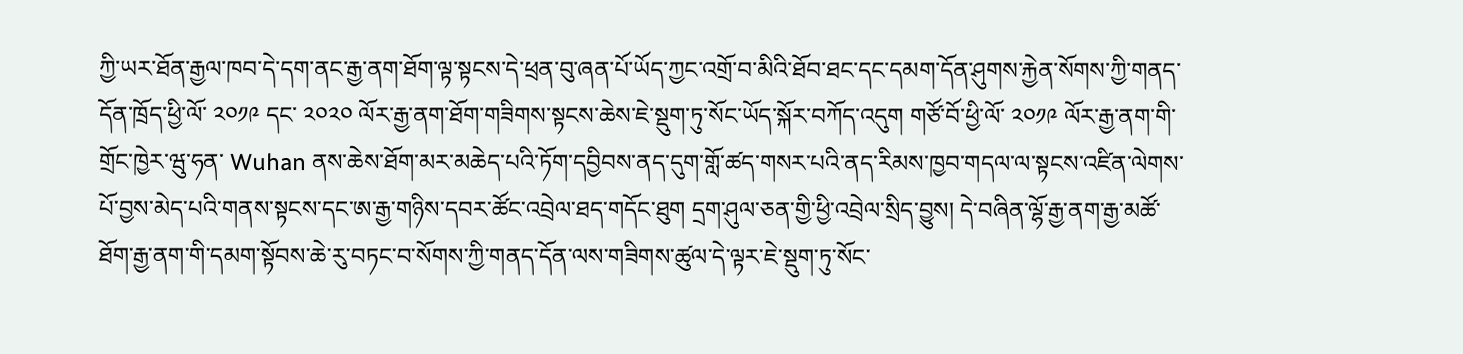ཀྱི་ཡར་ཐོན་རྒྱལ་ཁབ་དེ་དག་ནང་རྒྱ་ནག་ཐོག་ལྟ་སྟངས་དེ་ཕྲན་བུ་ཞན་པོ་ཡོད་ཀྱང་འགྲོ་བ་མིའི་ཐོབ་ཐང་དང་དམག་དོན་ཤུགས་རྐྱེན་སོགས་ཀྱི་གནད་དོན་ཁྲོད་ཕྱི་ལོ་ ༢༠༡༩ དང་ ༢༠༢༠ ལོར་རྒྱ་ནག་ཐོག་གཟིགས་སྟངས་ཆེས་ཇེ་སྡུག་ཏུ་སོང་ཡོད་སྐོར་བཀོད་འདུག གཙོ་བོ་ཕྱི་ལོ་ ༢༠༡༩ ལོར་རྒྱ་ནག་གི་གྲོང་ཁྱེར་ཝུ་ཧན་ Wuhan ནས་ཆེས་ཐོག་མར་མཆེད་པའི་ཏོག་དབྱིབས་ནད་དུག་གློ་ཚད་གསར་པའི་ནད་རིམས་ཁྱབ་གདལ་ལ་སྟངས་འཛིན་ལེགས་པོ་བྱས་མེད་པའི་གནས་སྟངས་དང་ཨ་རྒྱ་གཉིས་དབར་ཚོང་འབྲེལ་ཐད་གདོང་ཐུག དྲག་ཤུལ་ཅན་གྱི་ཕྱི་འབྲེལ་སྲིད་བྱུས། དེ་བཞིན་ལྷོ་རྒྱ་ནག་རྒྱ་མཚོ་ཐོག་རྒྱ་ནག་གི་དམག་སྟོབས་ཆེ་རུ་བཏང་བ་སོགས་ཀྱི་གནད་དོན་ལས་གཟིགས་ཚུལ་དེ་ལྟར་ཇེ་སྡུག་ཏུ་སོང་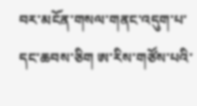བར་མངོན་གསལ་གནང་འདུག་པ་དང་ཆབས་ཅིག ཨ་རིས་གཙོས་པའི་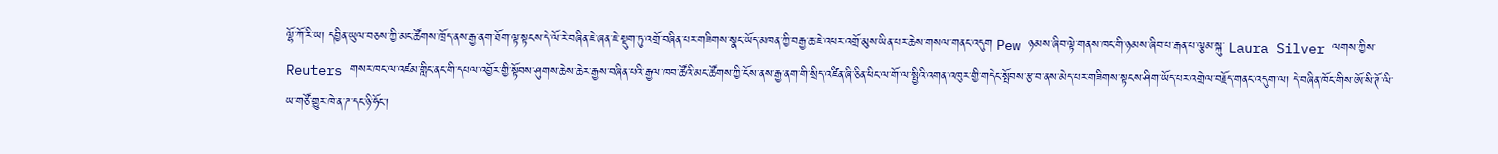ལྷོ་ཀོ་རི་ཡ། དབྱིན་ཡུལ་བཅས་ཀྱི་མང་ཚོགས་ཁྲོད་ནས་རྒྱ་ནག་ཐོག་ལྟ་སྟངས་དེ་ལོ་རེ་བཞིན་ཇེ་ཞན་ཇེ་སྡུག་ཏུ་འགྲོ་བཞིན་པར་གཟིགས་སྣང་ཡོད་མཁན་ཀྱི་བརྒྱ་ཆ་ཇེ་འཕར་འགྲོ་མུས་ཡིན་པར་ཆེས་གསལ་གནང་འདུག Pew ཉམས་ཞིབ་ལྟེ་གནས་ཁང་གི་ཉམས་ཞིབ་པ་རྒན་པ་ལྕམ་སྐུ་ Laura Silver ལགས་ཀྱིས་ Reuters གསར་ཁང་ལ་འཛམ་གླིང་ནང་གི་དཔལ་འབྱོར་གྱི་སྟོབས་ཤུགས་ཆེས་ཆེར་རྒྱས་བཞིན་པའི་རྒྱལ་ཁབ་ཚོའི་མང་ཚོགས་ཀྱི་ངོས་ནས་རྒྱ་ནག་གི་སྲིད་འཛིན་ཞི་ཅིན་ཕིང་ལ་གོ་ལ་སྤྱིའི་འགན་འཁུར་གྱི་གདེང་སྤོབས་རྩ་བ་ནས་མེད་པར་གཟིགས་སྟངས་ཤིག་ཡོད་པར་འགྲེལ་བརྗོད་གནང་འདུག་ལ། དེ་བཞིན་ཁོང་གིས་ཨོ་སི་ཊོ་ལི་ཡ་གཙོ་གྱུར་ཁེ་ན་ཌ་དང་ཉི་ཧོང་།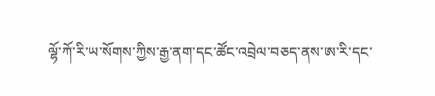ལྷོ་ཀོ་རི་ཡ་སོགས་ཀྱིས་རྒྱ་ནག་དང་ཚོང་འབྲེལ་བཅད་ནས་ཨ་རི་དང་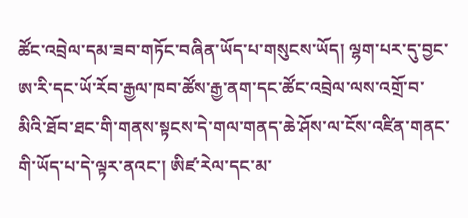ཚོང་འབྲེལ་དམ་ཟབ་གཏོང་བཞིན་ཡོད་པ་གསུངས་ཡོད། ལྷག་པར་དུ་བྱང་ཨ་རི་དང་ཡོ་རོབ་རྒྱལ་ཁབ་ཚོས་རྒྱ་ནག་དང་ཚོང་འབྲེལ་ལས་འགྲོ་བ་མིའི་ཐོབ་ཐང་གི་གནས་སྟངས་དེ་གལ་གནད་ཆེ་ཤོས་ལ་ངོས་འཛིན་གནང་གི་ཡོད་པ་དེ་ལྟར་ནའང་། ཨིཛ་རེལ་དང་མ་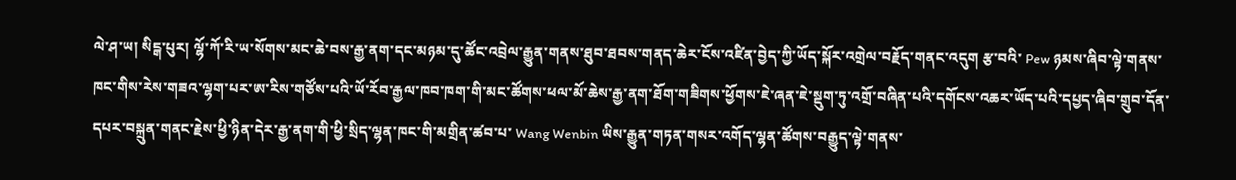ལེ་ཤ་ཡ། སིངྒ་པུར། ལྷོ་ཀོ་རི་ཡ་སོགས་མང་ཆེ་བས་རྒྱ་ནག་དང་མཉམ་དུ་ཚོང་འབྲེལ་རྒྱུན་གནས་ཐུབ་ཐབས་གནད་ཆེར་ངོས་འཛིན་བྱེད་ཀྱི་ཡོད་སྐོར་འགྲེལ་བརྗོད་གནང་འདུག རྩ་བའི་ Pew ཉམས་ཞིབ་ལྟེ་གནས་ཁང་གིས་རེས་གཟའ་ལྷག་པར་ཨ་རིས་གཙོས་པའི་ཡོ་རོབ་རྒྱལ་ཁབ་ཁག་གི་མང་ཚོགས་ཕལ་མོ་ཆེས་རྒྱ་ནག་ཐོག་གཟིགས་ཕྱོགས་ཇེ་ཞན་ཇེ་སྡུག་ཏུ་འགྲོ་བཞིན་པའི་དགོངས་འཆར་ཡོད་པའི་དཔྱད་ཞིབ་གྲུབ་དོན་དཔར་བསྐྲུན་གནང་རྗེས་ཕྱི་ཉིན་དེར་རྒྱ་ནག་གི་ཕྱི་སྲིད་ལྷན་ཁང་གི་མགྲིན་ཚབ་པ་ Wang Wenbin ཡིས་རྒྱུན་གཏན་གསར་འགོད་ལྷན་ཚོགས་བརྒྱུད་ལྟེ་གནས་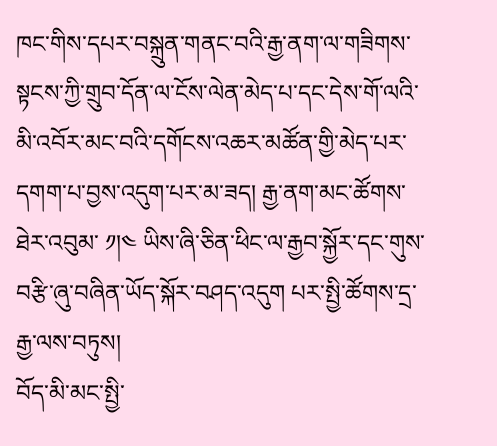ཁང་གིས་དཔར་བསྐྲུན་གནང་བའི་རྒྱ་ནག་ལ་གཟིགས་སྟངས་ཀྱི་གྲུབ་དོན་ལ་ངོས་ལེན་མེད་པ་དང་དེས་གོ་ལའི་མི་འབོར་མང་བའི་དགོངས་འཆར་མཚོན་གྱི་མེད་པར་དགག་པ་བྱས་འདུག་པར་མ་ཟད། རྒྱ་ནག་མང་ཚོགས་ཐེར་འབུམ་ ༡།༤ ཡིས་ཞི་ཅིན་ཕིང་ལ་རྒྱབ་སྐྱོར་དང་གུས་བརྩི་ཞུ་བཞིན་ཡོད་སྐོར་བཤད་འདུག པར་སྤྱི་ཚོགས་དྲ་རྒྱ་ལས་བཏུས།
བོད་མི་མང་སྤྱི་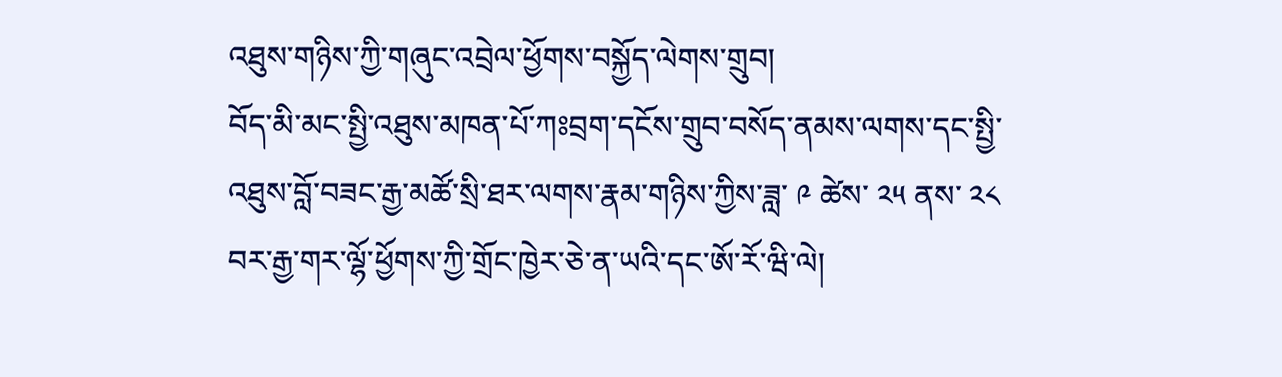འཐུས་གཉིས་ཀྱི་གཞུང་འབྲེལ་ཕྱོགས་བསྐྱོད་ལེགས་གྲུབ།
བོད་མི་མང་སྤྱི་འཐུས་མཁན་པོ་ཀཿབྲག་དངོས་གྲུབ་བསོད་ནམས་ལགས་དང་སྤྱི་འཐུས་བློ་བཟང་རྒྱ་མཚོ་སྲི་ཐར་ལགས་རྣམ་གཉིས་ཀྱིས་ཟླ་ ༩ ཚེས་ ༢༥ ནས་ ༢༨ བར་རྒྱ་གར་ལྷོ་ཕྱོགས་ཀྱི་གྲོང་ཁྱེར་ཅེ་ན་ཡའི་དང་ཨོ་རོ་ཝི་ལེ།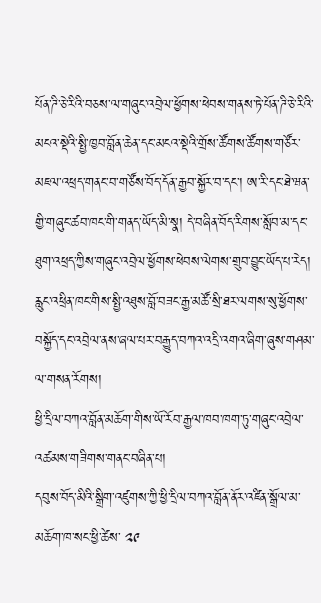པོན་ཌི་ཅེ་རིའི་བཅས་ལ་གཞུང་འབྲེལ་ཕྱོགས་ཕེབས་གནས་ཏེ་པོན་ཌི་ཅེ་རིའི་མངའ་སྡེའི་སྤྱི་ཁྱབ་བློན་ཆེན་དང་མངའ་སྡེའི་གྲོས་ཚོགས་ཚོགས་གཙོར་མཇལ་འཕྲད་གནང་བ་གཙོས་བོད་དོན་རྒྱབ་སྐྱོར་བ་དང་། ཨ་རི་དང་ཐེ་ཝན་གྱི་གཞུང་ཚབ་ཁང་གི་གནད་ཡོད་མི་སྣ། དེ་བཞིན་བོད་རིགས་སློབ་མ་དང་ཐུག་འཕྲད་ཀྱིས་གཞུང་འབྲེལ་ཕྱོགས་ཕེབས་ལེགས་གྲུབ་བྱུང་ཡོད་པ་རེད། རླུང་འཕྲིན་ཁང་གིས་སྤྱི་འཐུས་བློ་བཟང་རྒྱ་མཚོ་སྲི་ཐར་ལགས་སུ་ཕྱོགས་བསྐྱོད་དང་འབྲེལ་ནས་ཞལ་པར་བརྒྱུད་བཀའ་འདྲི་འགའ་ཞིག་ཞུས་གཤམ་ལ་གསན་རོགས།
ཕྱི་དྲིལ་བཀའ་བློན་མཆོག་གིས་ཡོ་རོབ་རྒྱལ་ཁབ་ཁག་ཏུ་གཞུང་འབྲེལ་འཚམས་གཟིགས་གནང་བཞིན་པ།
དབུས་བོད་མིའི་སྒྲིག་འཛུགས་ཀྱི་ཕྱི་དྲིལ་བཀའ་བློན་ནོར་འཛིན་སྒྲོལ་མ་མཆོག་ཁ་སང་ཕྱི་ཚེས་ ༢༩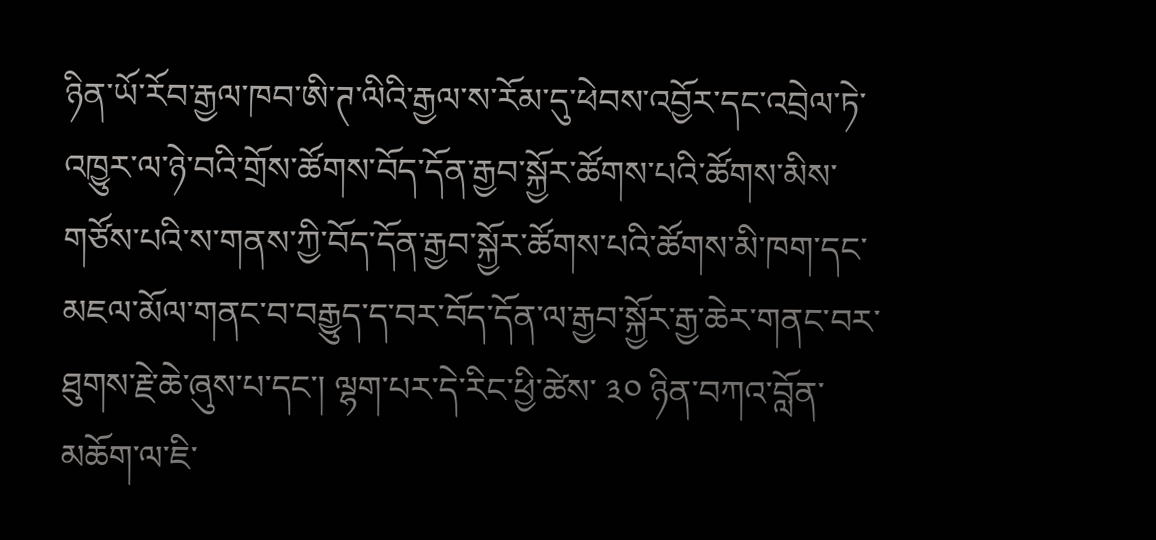ཉིན་ཡོ་རོབ་རྒྱལ་ཁབ་ཨི་ཊ་ལིའི་རྒྱལ་ས་རོམ་དུ་ཕེབས་འབྱོར་དང་འབྲེལ་ཏེ་འཁྱུར་ལ་ཉེ་བའི་གྲོས་ཚོགས་བོད་དོན་རྒྱབ་སྐྱོར་ཚོགས་པའི་ཚོགས་མིས་གཙོས་པའི་ས་གནས་ཀྱི་བོད་དོན་རྒྱབ་སྐྱོར་ཚོགས་པའི་ཚོགས་མི་ཁག་དང་མཇལ་མོལ་གནང་བ་བརྒྱུད་ད་བར་བོད་དོན་ལ་རྒྱབ་སྐྱོར་རྒྱ་ཆེར་གནང་བར་ཐུགས་རྗེ་ཆེ་ཞུས་པ་དང་། ལྷག་པར་དེ་རིང་ཕྱི་ཚེས་ ༣༠ ཉིན་བཀའ་བློན་མཆོག་ལ་ཇི་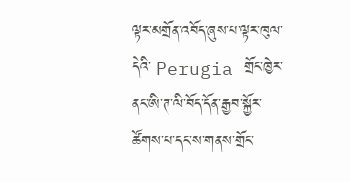ལྟར་མགྲོན་འབོད་ཞུས་པ་ལྟར་ཁུལ་དེའི་ Perugia གྲོང་ཁྱེར་ནང་ཨི་ཊ་ལི་བོད་དོན་རྒྱབ་སྐྱོར་ཚོགས་པ་དང་ས་གནས་གྲོང་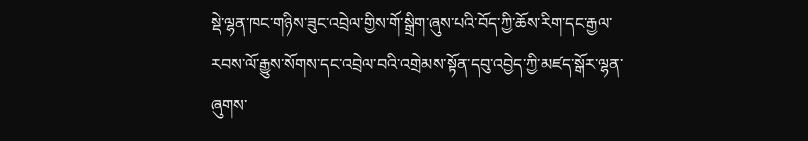སྡེ་ལྷན་ཁང་གཉིས་ཟུང་འབྲེལ་གྱིས་གོ་སྒྲིག་ཞུས་པའི་བོད་ཀྱི་ཆོས་རིག་དང་རྒྱལ་རབས་ལོ་རྒྱུས་སོགས་དང་འབྲེལ་བའི་འགྲེམས་སྟོན་དབུ་འབྱེད་ཀྱི་མཛད་སྒོར་ལྷན་ཞུགས་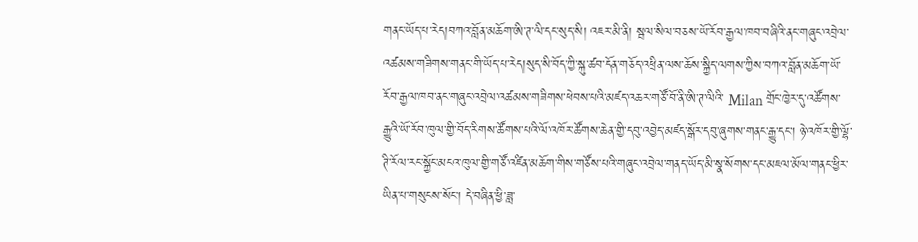གནང་ཡོད་པ་རེད།བཀའ་བློན་མཆོག་ཨི་ཊ་ལི་དང་སུད་སི། འཇར་མི་ནི། སྦལ་སིལ་བཅས་ཡོ་རོབ་རྒྱལ་ཁབ་བཞིའི་ནང་གཞུང་འབྲེལ་འཚམས་གཟིགས་གནང་གི་ཡོད་པ་རེད།སུད་སི་བོད་ཀྱི་སྐུ་ཚབ་དོན་གཅོད་འཕྲིན་ལས་ཆོས་སྐྱིད་ལགས་ཀྱིས་བཀའ་བློན་མཆོག་ཡོ་རོབ་རྒྱལ་ཁབ་ནང་གཞུང་འབྲེལ་འཚམས་གཟིགས་ཕེབས་པའི་མཛད་འཆར་གཙོ་བོ་ནི་ཨི་ཊ་ལིའི་ Milan གྲོང་ཁྱེར་དུ་འཚོགས་རྒྱུའི་ཡོ་རོབ་ཁུལ་གྱི་བོད་རིགས་ཚོགས་པའི་ལོ་འཁོར་ཚོགས་ཆེན་གྱི་དབུ་འབྱེད་མཛད་སྒོར་དབུ་ཞུགས་གནང་རྒྱུ་དང་། ཉེ་འཁོར་གྱི་ལྷོ་ཊི་རོལ་རང་སྐྱོང་མངའ་ཁུལ་གྱི་གཙོ་འཛིན་མཆོག་གིས་གཙོས་པའི་གཞུང་འབྲེལ་གནད་ཡོད་མི་སྣ་སོགས་དང་མཇལ་མོལ་གནང་ཕྱིར་ཡིན་པ་གསུངས་སོང་། དེ་བཞིན་ཕྱི་ཟླ་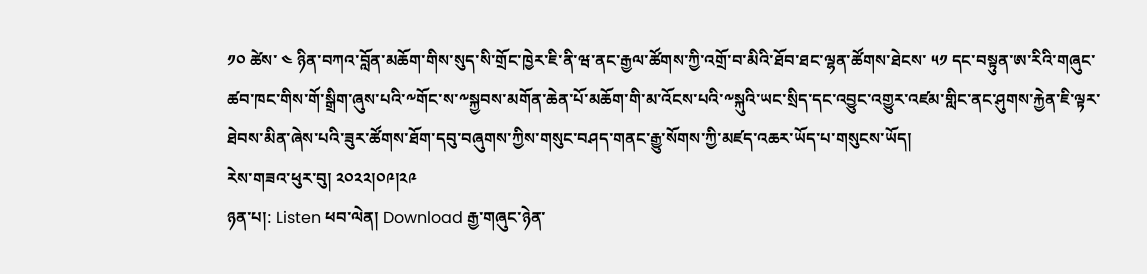༡༠ ཚེས་ ༤ ཉིན་བཀའ་བློན་མཆོག་གིས་སུད་སི་གྲོང་ཁྱེར་ཇི་ནི་ཝ་ནང་རྒྱལ་ཚོགས་ཀྱི་འགྲོ་བ་མིའི་ཐོབ་ཐང་ལྷན་ཚོགས་ཐེངས་ ༥༡ དང་བསྟུན་ཨ་རིའི་གཞུང་ཚབ་ཁང་གིས་གོ་སྒྲིག་ཞུས་པའི་༸གོང་ས་༸སྐྱབས་མགོན་ཆེན་པོ་མཆོག་གི་མ་འོངས་པའི་༸སྐུའི་ཡང་སྲིད་དང་འབྱུང་འགྱུར་འཛམ་གླིང་ནང་ཤུགས་རྐྱེན་ཇི་ལྟར་ཐེབས་མིན་ཞེས་པའི་ཟུར་ཚོགས་ཐོག་དབུ་བཞུགས་ཀྱིས་གསུང་བཤད་གནང་རྒྱུ་སོགས་ཀྱི་མཛད་འཆར་ཡོད་པ་གསུངས་ཡོད།
རེས་གཟའ་ཕུར་བུ། ༢༠༢༢།༠༩།༢༩
ཉན་པ།: Listen ཕབ་ལེན། Download རྒྱ་གཞུང་ཉེན་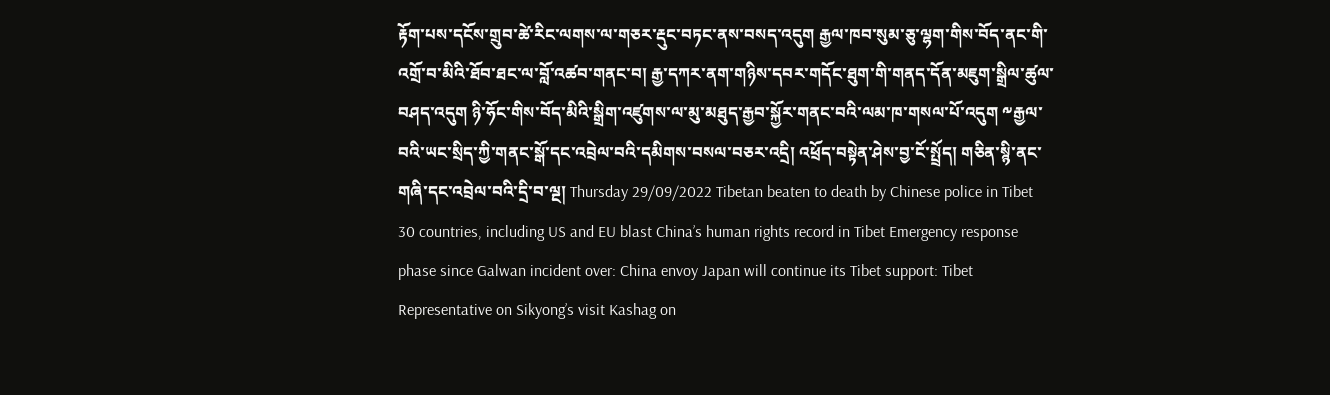རྟོག་པས་དངོས་གྲུབ་ཚེ་རིང་ལགས་ལ་གཅར་རྡུང་བཏང་ནས་བསད་འདུག རྒྱལ་ཁབ་སུམ་ཅུ་ལྷག་གིས་བོད་ནང་གི་འགྲོ་བ་མིའི་ཐོབ་ཐང་ལ་བློ་འཚབ་གནང་བ། རྒྱ་དཀར་ནག་གཉིས་དབར་གདོང་ཐུག་གི་གནད་དོན་མཇུག་སྒྲིལ་ཚུལ་བཤད་འདུག ཉི་ཧོང་གིས་བོད་མིའི་སྒྲིག་འཛུགས་ལ་མུ་མཐུད་རྒྱབ་སྐྱོར་གནང་བའི་ལམ་ཁ་གསལ་པོ་འདུག ༸རྒྱལ་བའི་ཡང་སྲིད་ཀྱི་གནང་སྒོ་དང་འབྲེལ་བའི་དམིགས་བསལ་བཅར་འདྲི། འཕྲོད་བསྟེན་ཤེས་བྱ་ངོ་སྤྲོད། གཅིན་སྙི་ནང་གཞི་དང་འབྲེལ་བའི་དྲི་བ་ལྔ། Thursday 29/09/2022 Tibetan beaten to death by Chinese police in Tibet 30 countries, including US and EU blast China’s human rights record in Tibet Emergency response phase since Galwan incident over: China envoy Japan will continue its Tibet support: Tibet Representative on Sikyong’s visit Kashag on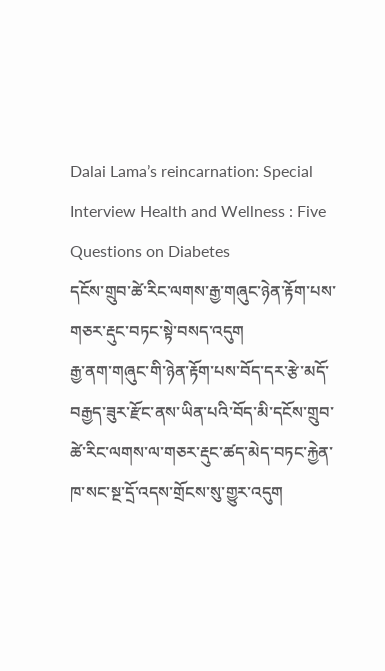Dalai Lama’s reincarnation: Special Interview Health and Wellness : Five Questions on Diabetes
དངོས་གྲུབ་ཚེ་རིང་ལགས་རྒྱ་གཞུང་ཉེན་རྟོག་པས་གཅར་རྡུང་བཏང་སྟེ་བསད་འདུག
རྒྱ་ནག་གཞུང་གི་ཉེན་རྟོག་པས་བོད་དར་རྩེ་མདོ་བརྒྱད་ཟུར་རྫོང་ནས་ཡིན་པའི་བོད་མི་དངོས་གྲུབ་ཚེ་རིང་ལགས་ལ་གཅར་རྡུང་ཚད་མེད་བཏང་རྐྱེན་ཁ་སང་སྔ་དྲོ་འདས་གྲོངས་སུ་གྱུར་འདུག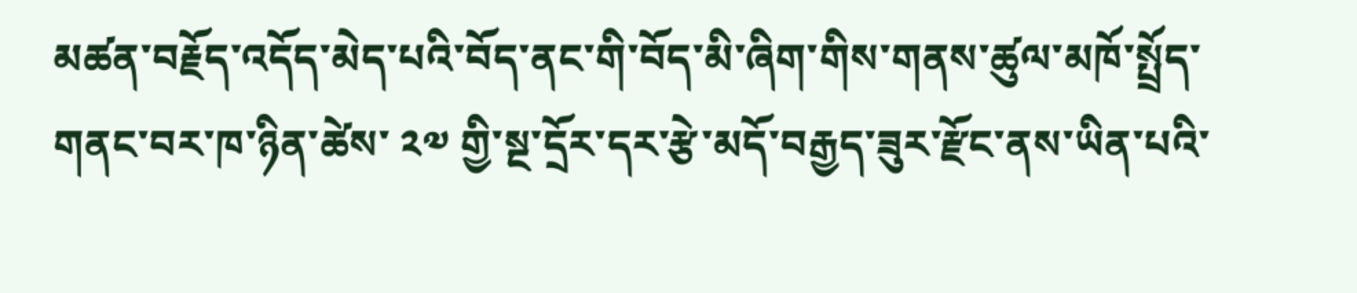མཚན་བརྗོད་འདོད་མེད་པའི་བོད་ནང་གི་བོད་མི་ཞིག་གིས་གནས་ཚུལ་མཁོ་སྤྲོད་གནང་བར་ཁ་ཉིན་ཚེས་ ༢༧ གྱི་སྔ་དྲོར་དར་རྩེ་མདོ་བརྒྱད་ཟུར་རྫོང་ནས་ཡིན་པའི་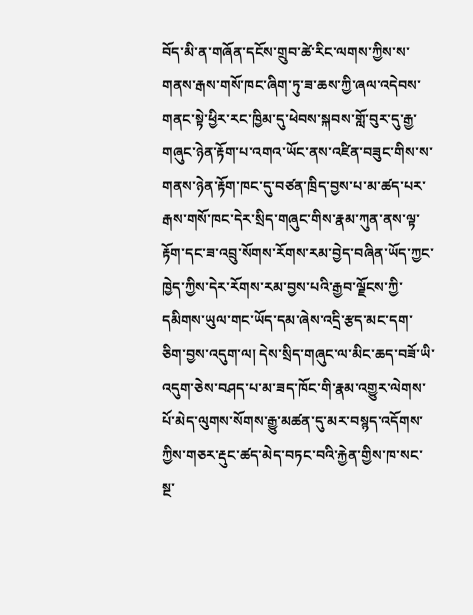བོད་མི་ན་གཞོན་དངོས་གྲུབ་ཚེ་རིང་ལགས་ཀྱིས་ས་གནས་རྒས་གསོ་ཁང་ཞིག་ཏུ་ཟ་ཆས་ཀྱི་ཞལ་འདེབས་གནང་སྟེ་ཕྱིར་རང་ཁྱིམ་དུ་ཕེབས་སྐབས་གློ་བུར་དུ་རྒྱ་གཞུང་ཉེན་རྟོག་པ་འགའ་ཡོང་ནས་འཛིན་བཟུང་གིས་ས་གནས་ཉེན་རྟོག་ཁང་དུ་བཙན་ཁྲིད་བྱས་པ་མ་ཚད་པར་རྒས་གསོ་ཁང་དེར་སྲིད་གཞུང་གིས་རྣམ་ཀུན་ནས་ལྟ་རྟོག་དང་ཟ་འབྲུ་སོགས་རོགས་རམ་བྱེད་བཞིན་ཡོད་ཀྱང་ཁྱེད་ཀྱིས་དེར་རོགས་རམ་བྱས་པའི་རྒྱབ་ལྗོངས་ཀྱི་དམིགས་ཡུལ་གང་ཡོད་དམ་ཞེས་འདྲི་རྩད་མང་དག་ཅིག་བྱས་འདུག་ལ། དེས་སྲིད་གཞུང་ལ་མིང་ཆད་བཟོ་ཡི་འདུག་ཅེས་བཤད་པ་མ་ཟད་ཁོང་གི་རྣམ་འགྱུར་ལེགས་པོ་མེད་ལུགས་སོགས་རྒྱུ་མཚན་དུ་མར་བསྙད་འདོགས་ཀྱིས་གཅར་རྡུང་ཚད་མེད་བཏང་བའི་རྐྱེན་གྱིས་ཁ་སང་སྔ་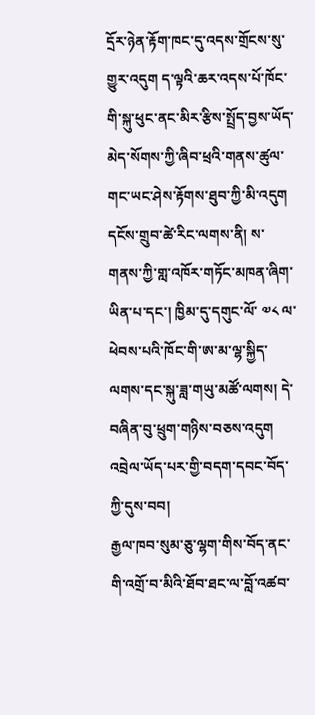དྲོར་ཉེན་རྟོག་ཁང་དུ་འདས་གྲོངས་སུ་གྱུར་འདུག ད་ལྟའི་ཆར་འདས་པོ་ཁོང་གི་སྐུ་ཕུང་ནང་མིར་རྩིས་སྤྲོད་བྱས་ཡོད་མེད་སོགས་ཀྱི་ཞིབ་ཕྲའི་གནས་ཚུལ་གང་ཡང་ཤེས་རྟོགས་ཐུབ་ཀྱི་མི་འདུག དངོས་གྲུབ་ཚེ་རིང་ལགས་ནི། ས་གནས་ཀྱི་གླ་འཁོར་གཏོང་མཁན་ཞིག་ཡིན་པ་དང་། ཁྱིམ་དུ་དགུང་ལོ་ ༧༨ ལ་ཕེབས་པའི་ཁོང་གི་ཨ་མ་ལྷ་སྐྱིད་ལགས་དང་སྐུ་ཟླ་གཡུ་མཚོ་ལགས། དེ་བཞིན་བུ་ཕྲུག་གཉིས་བཅས་འདུག འབྲེལ་ཡོད་པར་གྱི་བདག་དབང་བོད་ཀྱི་དུས་བབ།
རྒྱལ་ཁབ་སུམ་ཅུ་ལྷག་གིས་བོད་ནང་གི་འགྲོ་བ་མིའི་ཐོབ་ཐང་ལ་བློ་འཚབ་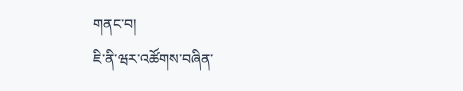གནང་བ།
ཇི་ནི་ཝར་འཚོགས་བཞིན་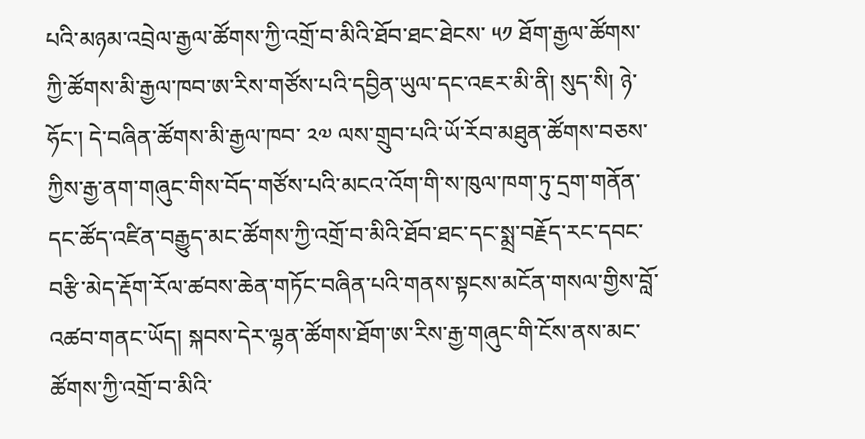པའི་མཉམ་འབྲེལ་རྒྱལ་ཚོགས་ཀྱི་འགྲོ་བ་མིའི་ཐོབ་ཐང་ཐེངས་ ༥༡ ཐོག་རྒྱལ་ཚོགས་ཀྱི་ཚོགས་མི་རྒྱལ་ཁབ་ཨ་རིས་གཙོས་པའི་དབྱིན་ཡུལ་དང་འཇར་མི་ནི། སུད་སི། ཉེ་ཧོང་། དེ་བཞིན་ཚོགས་མི་རྒྱལ་ཁབ་ ༢༧ ལས་གྲུབ་པའི་ཡོ་རོབ་མཐུན་ཚོགས་བཅས་ཀྱིས་རྒྱ་ནག་གཞུང་གིས་བོད་གཙོས་པའི་མངའ་འོག་གི་ས་ཁུལ་ཁག་ཏུ་དྲག་གནོན་དང་ཚོད་འཛིན་བརྒྱུད་མང་ཚོགས་ཀྱི་འགྲོ་བ་མིའི་ཐོབ་ཐང་དང་སྨྲ་བརྗོད་རང་དབང་བརྩི་མེད་རྡོག་རོལ་ཚབས་ཆེན་གཏོང་བཞིན་པའི་གནས་སྟངས་མངོན་གསལ་གྱིས་བློ་འཚབ་གནང་ཡོད། སྐབས་དེར་ལྷན་ཚོགས་ཐོག་ཨ་རིས་རྒྱ་གཞུང་གི་ངོས་ནས་མང་ཚོགས་ཀྱི་འགྲོ་བ་མིའི་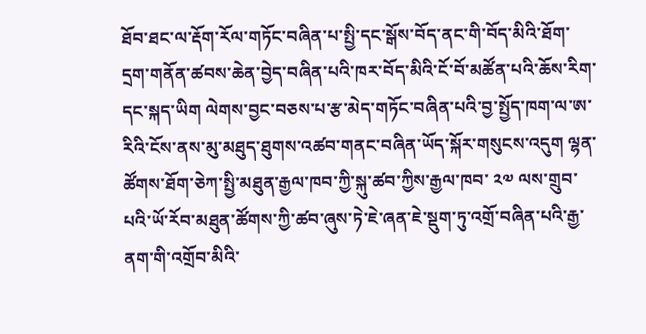ཐོབ་ཐང་ལ་རྡོག་རོལ་གཏོང་བཞིན་པ་སྤྱི་དང་སྒོས་བོད་ནང་གི་བོད་མིའི་ཐོག་དྲག་གནོན་ཚབས་ཆེན་བྱེད་བཞིན་པའི་ཁར་བོད་མིའི་ངོ་བོ་མཚོན་པའི་ཆོས་རིག་དང་སྐད་ཡིག ལེགས་བྱང་བཅས་པ་རྩ་མེད་གཏོང་བཞིན་པའི་བྱ་སྤྱོད་ཁག་ལ་ཨ་རིའི་ངོས་ནས་མུ་མཐུད་ཐུགས་འཚབ་གནང་བཞིན་ཡོད་སྐོར་གསུངས་འདུག ལྷན་ཚོགས་ཐོག་ཅེཀ་སྤྱི་མཐུན་རྒྱལ་ཁབ་ཀྱི་སྐུ་ཚབ་ཀྱིས་རྒྱལ་ཁབ་ ༢༧ ལས་གྲུབ་པའི་ཡོ་རོབ་མཐུན་ཚོགས་ཀྱི་ཚབ་ཞུས་ཏེ་ཇེ་ཞན་ཇེ་སྡུག་ཏུ་འགྲོ་བཞིན་པའི་རྒྱ་ནག་གི་འགྲོབ་མིའི་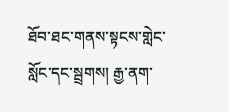ཐོབ་ཐང་གནས་སྟངས་གླེང་སློང་དང་སྦྲགས། རྒྱ་ནག་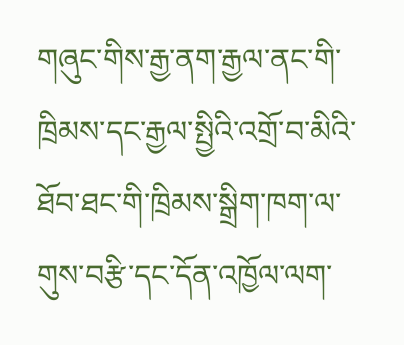གཞུང་གིས་རྒྱ་ནག་རྒྱལ་ནང་གི་ཁྲིམས་དང་རྒྱལ་སྤྱིའི་འགྲོ་བ་མིའི་ཐོབ་ཐང་གི་ཁྲིམས་སྒྲིག་ཁག་ལ་གུས་བརྩི་དང་དོན་འཁྱོལ་ལག་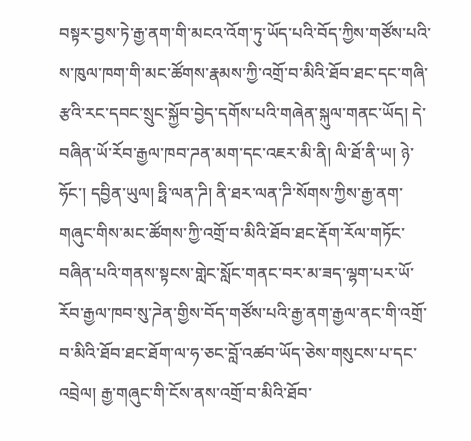བསྟར་བྱས་ཏེ་རྒྱ་ནག་གི་མངའ་འོག་ཏུ་ཡོད་པའི་བོད་ཀྱིས་གཙོས་པའི་ས་ཁུལ་ཁག་གི་མང་ཚོགས་རྣམས་ཀྱི་འགྲོ་བ་མིའི་ཐོབ་ཐང་དང་གཞི་རྩའི་རང་དབང་སྲུང་སྐྱོབ་བྱེད་དགོས་པའི་གཞེན་སྐུལ་གནང་ཡོད། དེ་བཞིན་ཡོ་རོབ་རྒྱལ་ཁབ་ཌན་མག་དང་འཇར་མི་ནི། ལི་ཐོ་ནི་ཡ། ཉེ་ཧོང་། དབྱིན་ཡུལ། ཧྥི་ལན་ཌི། ནི་ཐར་ལན་ཌི་སོགས་ཀྱིས་རྒྱ་ནག་གཞུང་གིས་མང་ཚོགས་ཀྱི་འགྲོ་བ་མིའི་ཐོབ་ཐང་རྡོག་རོལ་གཏོང་བཞིན་པའི་གནས་སྟངས་གླེང་སློང་གནང་བར་མ་ཟད་ལྷག་པར་ཡོ་རོབ་རྒྱལ་ཁབ་སུ་ཌེན་གྱིས་བོད་གཙོས་པའི་རྒྱ་ནག་རྒྱལ་ནང་གི་འགྲོ་བ་མིའི་ཐོབ་ཐང་ཐོག་ལ་ཧ་ཅང་བློ་འཚབ་ཡོད་ཅེས་གསུངས་པ་དང་འབྲེལ། རྒྱ་གཞུང་གི་ངོས་ནས་འགྲོ་བ་མིའི་ཐོབ་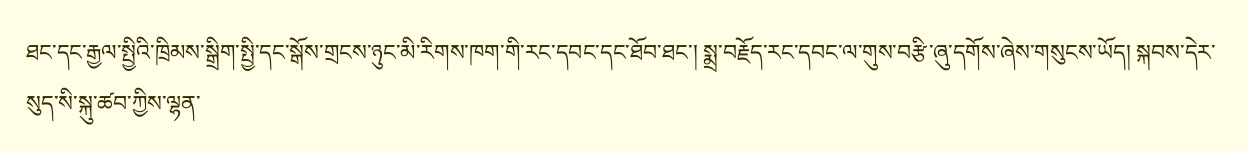ཐང་དང་རྒྱལ་སྤྱིའི་ཁྲིམས་སྒྲིག་སྤྱི་དང་སྒོས་གྲངས་ཉུང་མི་རིགས་ཁག་གི་རང་དབང་དང་ཐོབ་ཐང་། སྨྲ་བརྗོད་རང་དབང་ལ་གུས་བརྩི་ཞུ་དགོས་ཞེས་གསུངས་ཡོད། སྐབས་དེར་སུད་སི་སྐུ་ཚབ་ཀྱིས་ལྷན་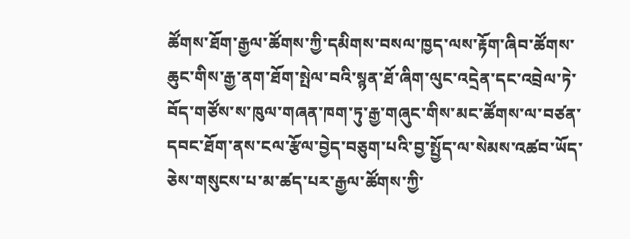ཚོགས་ཐོག་རྒྱལ་ཚོགས་ཀྱི་དམིགས་བསལ་ཁྱད་ལས་རྟོག་ཞིབ་ཚོགས་ཆུང་གིས་རྒྱ་ནག་ཐོག་སྤེལ་བའི་སྙན་ཐོ་ཞིག་ལུང་འདྲེན་དང་འབྲེལ་ཏེ་བོད་གཙོས་ས་ཁུལ་གཞན་ཁག་ཏུ་རྒྱ་གཞུང་གིས་མང་ཚོགས་ལ་བཙན་དབང་ཐོག་ནས་ངལ་རྩོལ་བྱེད་བཅུག་པའི་བྱ་སྤྱོད་ལ་སེམས་འཚབ་ཡོད་ཅེས་གསུངས་པ་མ་ཚད་པར་རྒྱལ་ཚོགས་ཀྱི་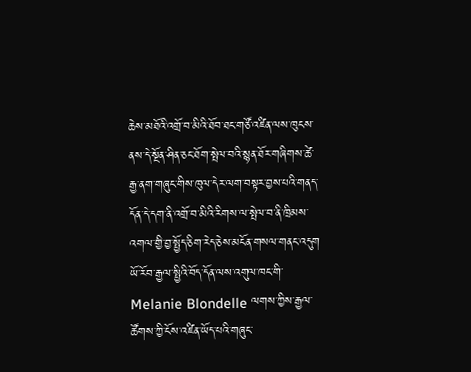ཆེས་མཐོའི་འགྲོ་བ་མིའི་ཐོབ་ཐང་གཙོ་འཛིན་ལས་ཁུངས་ནས་དེ་སྔོན་ཤིན་ཅང་ཐོག་སྤེལ་བའི་སྙན་ཐོར་གཞིགས་ཚེ་རྒྱ་ནག་གཞུང་གིས་ཁུལ་དེར་ལག་བསྟར་བྱས་པའི་གནད་དོན་དེ་དག་ནི་འགྲོ་བ་མིའི་རིགས་ལ་སྤེལ་བ་ནི་ཁྲིམས་འགལ་གྱི་བྱ་སྤྱོད་ཅིག་རེད་ཅེས་མངོན་གསལ་གནང་འདུག ཡོ་རོབ་རྒྱལ་སྤྱིའི་བོད་དོན་ལས་འགུལ་ཁང་གི་ Melanie Blondelle ལགས་ཀྱིས་རྒྱལ་ཚོགས་ཀྱི་ངོས་འཛིན་ཡོད་པའི་གཞུང་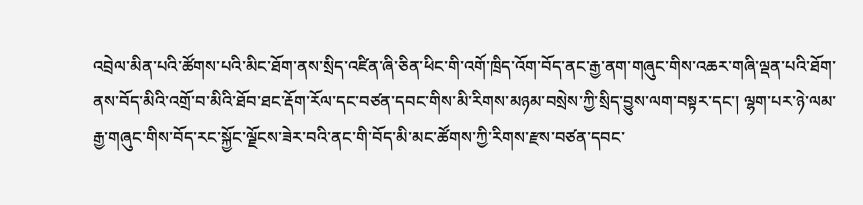འབྲེལ་མིན་པའི་ཚོགས་པའི་མིང་ཐོག་ནས་སྲིད་འཛིན་ཞི་ཅིན་ཕིང་གི་འགོ་ཁྲིད་འོག་བོད་ནང་རྒྱ་ནག་གཞུང་གིས་འཆར་གཞི་ལྡན་པའི་ཐོག་ནས་བོད་མིའི་འགྲོ་བ་མིའི་ཐོབ་ཐང་རྡོག་རོལ་དང་བཙན་དབང་གིས་མི་རིགས་མཉམ་བསྲེས་ཀྱི་སྲིད་བྱུས་ལག་བསྟར་དང་། ལྷག་པར་ཉེ་ལམ་རྒྱ་གཞུང་གིས་བོད་རང་སྐྱོང་ལྗོངས་ཟེར་བའི་ནང་གི་བོད་མི་མང་ཚོགས་ཀྱི་རིགས་རྫས་བཙན་དབང་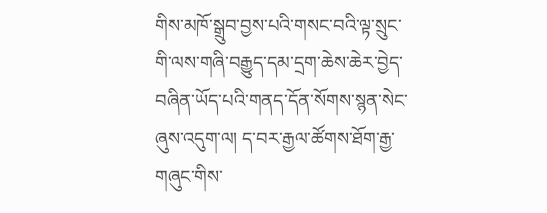གིས་མཁོ་སྒྲུབ་བྱས་པའི་གསང་བའི་ལྟ་སྲུང་གི་ལས་གཞི་བརྒྱུད་དམ་དྲག་ཆེས་ཆེར་བྱེད་བཞིན་ཡོད་པའི་གནད་དོན་སོགས་སྙན་སེང་ཞུས་འདུག་ལ། ད་བར་རྒྱལ་ཚོགས་ཐོག་རྒྱ་གཞུང་གིས་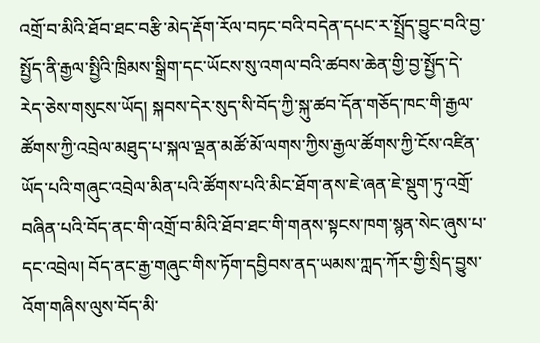འགྲོ་བ་མིའི་ཐོབ་ཐང་བརྩི་མེད་རྡོག་རོལ་བཏང་བའི་བདེན་དཔང་ར་སྤྲོད་བྱུང་བའི་བྱ་སྤྱོད་ནི་རྒྱལ་སྤྱིའི་ཁྲིམས་སྒྲིག་དང་ཡོངས་སུ་འགལ་བའི་ཚབས་ཆེན་གྱི་བྱ་སྤྱོད་དེ་རེད་ཅེས་གསུངས་ཡོད། སྐབས་དེར་སུད་སི་བོད་ཀྱི་སྐུ་ཚབ་དོན་གཅོད་ཁང་གི་རྒྱལ་ཚོགས་ཀྱི་འབྲེལ་མཐུད་པ་སྐལ་ལྡན་མཚོ་མོ་ལགས་ཀྱིས་རྒྱལ་ཚོགས་ཀྱི་ངོས་འཛིན་ཡོད་པའི་གཞུང་འབྲེལ་མིན་པའི་ཚོགས་པའི་མིང་ཐོག་ནས་ཇེ་ཞན་ཇེ་སྡུག་ཏུ་འགྲོ་བཞིན་པའི་བོད་ནང་གི་འགྲོ་བ་མིའི་ཐོབ་ཐང་གི་གནས་སྟངས་ཁག་སྙན་སེང་ཞུས་པ་དང་འབྲེལ། བོད་ནང་རྒྱ་གཞུང་གིས་ཏོག་དབྱིབས་ནད་ཡམས་ཀླད་ཀོར་གྱི་སྲིད་བྱུས་འོག་གཞིས་ལུས་བོད་མི་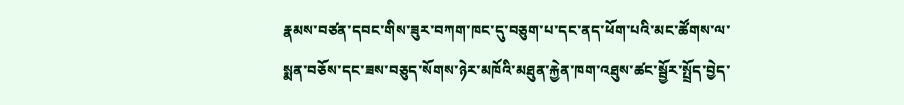རྣམས་བཙན་དབང་གིས་ཟུར་བཀག་ཁང་དུ་བཅུག་པ་དང་ནད་ཕོག་པའི་མང་ཚོགས་ལ་སྨན་བཅོས་དང་ཟས་བཅུད་སོགས་ཉེར་མཁོའི་མཐུན་རྐྱེན་ཁག་འཐུས་ཚང་སྦྱོར་སྤྲོད་བྱེད་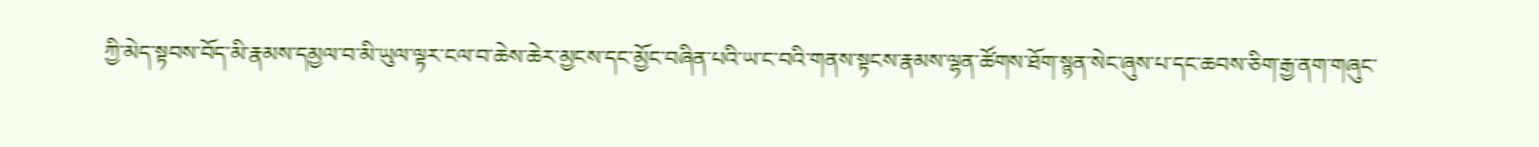ཀྱི་མེད་སྟབས་བོད་མི་རྣམས་དམྱལ་བ་མི་ཡུལ་ལྟར་ངལ་བ་ཆེས་ཆེར་མྱངས་དང་མྱོང་བཞིན་པའི་ཡ་ང་བའི་གནས་སྟངས་རྣམས་ལྷན་ཚོགས་ཐོག་སྙན་སེང་ཞུས་པ་དང་ཆབས་ཅིག་རྒྱ་ནག་གཞུང་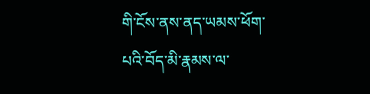གི་ངོས་ནས་ནད་ཡམས་ཕོག་པའི་བོད་མི་རྣམས་ལ་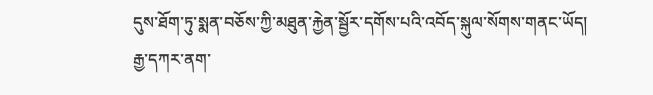དུས་ཐོག་ཏུ་སྨན་བཅོས་ཀྱི་མཐུན་རྐྱེན་སྦྱོར་དགོས་པའི་འབོད་སྐུལ་སོགས་གནང་ཡོད།
རྒྱ་དཀར་ནག་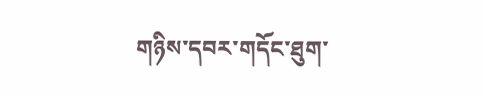གཉིས་དབར་གདོང་ཐུག་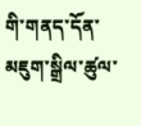གི་གནད་དོན་མཇུག་སྒྲིལ་ཚུལ་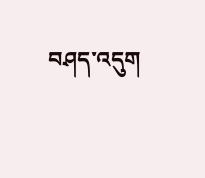བཤད་འདུག